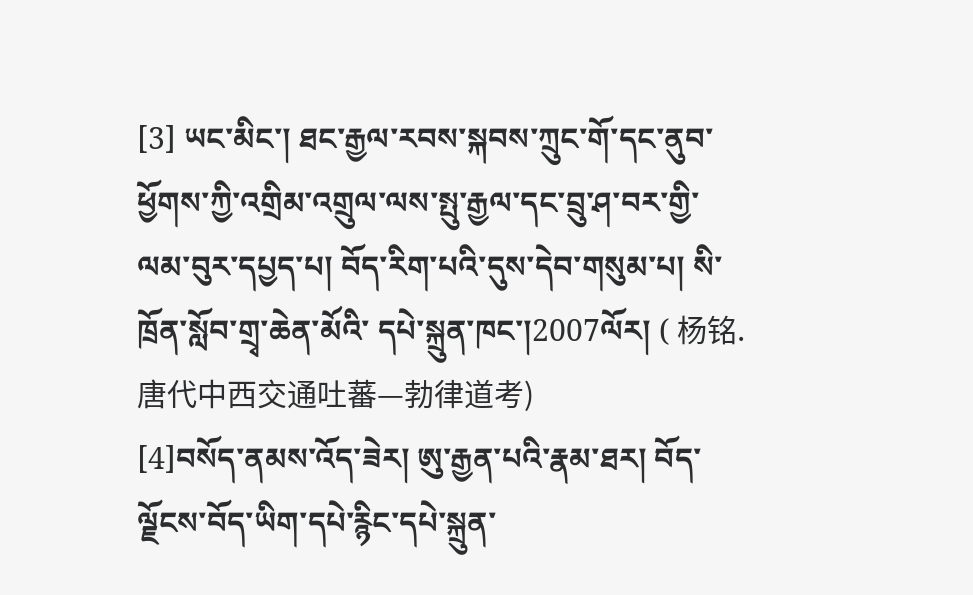[3] ཡང་མིང་། ཐང་རྒྱལ་རབས་སྐབས་ཀྲུང་གོ་དང་ནུབ་ཕྱོགས་ཀྱི་འགྲིམ་འགྲུལ་ལས་སྤུ་རྒྱལ་དང་བྲུ་ཤ་བར་གྱི་ལམ་བུར་དཔྱད་པ། བོད་རིག་པའི་དུས་དེབ་གསུམ་པ། སི་ཁྲོན་སློབ་གྲྭ་ཆེན་མོའི་ དཔེ་སྐྲུན་ཁང་།2007ལོར། ( 杨铭. 唐代中西交通吐蕃—勃律道考)
[4]བསོད་ནམས་འོད་ཟེར། ཨུ་རྒྱན་པའི་རྣམ་ཐར། བོད་ལྗོངས་བོད་ཡིག་དཔེ་རྙིང་དཔེ་སྐྲུན་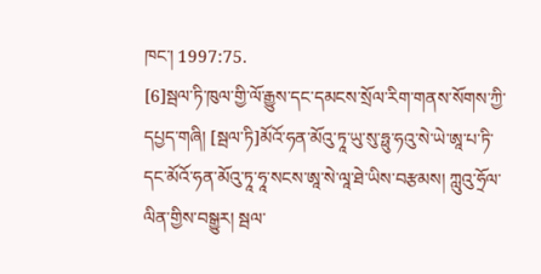ཁང་། 1997:75.
[6]སྦལ་ཏི་ཁུལ་གྱི་ལོ་རྒྱུས་དང་དམངས་སྲོལ་རིག་གནས་སོགས་ཀྱི་དཔྱད་གཞི། [སྦལ་ཏི]མོའོ་ཧན་མོའུ་ཏཱ་ཡུ་སུ་ཧྥུ་ཧའུ་སེ་ཡེ་ཨཱ་པ་ཏི་དང་མོའོ་ཧན་མོའུ་ཏཱ་ཧཱ་སངས་ཨཱ་སེ་ལཱ་ཐེ་ཡིས་བརྩམས། ཀླུའུ་ཧྲོལ་ལིན་གྱིས་བསྒྱུར། སྦལ་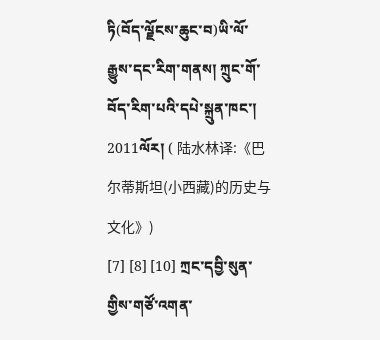ཏི(བོད་ལྗོངས་ཆུང་བ)ཡི་ལོ་རྒྱུས་དང་རིག་གནས། ཀྲུང་གོ་བོད་རིག་པའི་དཔེ་སྐྲུན་ཁང་། 2011ལོར། ( 陆水林译:《巴尔蒂斯坦(小西藏)的历史与文化》)
[7] [8] [10] ཀྲང་དབྱི་སུན་གྱིས་གཙོ་འགན་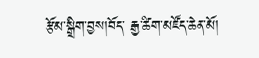རྩོམ་སྒྲིག་བྱས།བོད་ རྒྱ་ཚིག་མཛོད་ཆེན་མོ།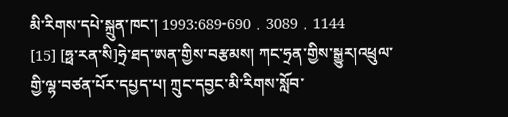མི་རིགས་དཔེ་སྐྲུན་ཁང་། 1993:689-690﹒3089﹒1144
[15] [ཧྥ་རན་སི]ཧྲེ་ཐད་ཨན་གྱིས་བརྩམས། ཀང་ཧྲན་གྱིས་སྒྱུར།འཕྲུལ་གྱི་ལྷ་བཙན་པོར་དཔྱད་པ། ཀྲུང་དབྱང་མི་རིགས་སློབ་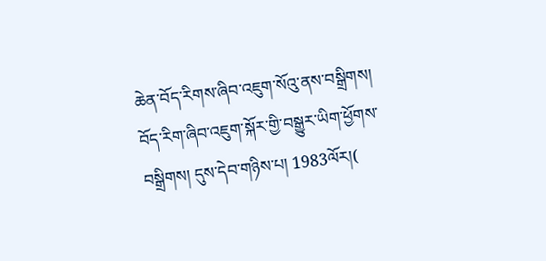ཆེན་བོད་རིགས་ཞིབ་འཇུག་སོའུ་ནས་བསྒྲིགས། བོད་རིག་ཞིབ་འཇུག་སྐོར་གྱི་བསྒྱུར་ཡིག་ཕྱོགས་བསྒྲིགས། དུས་དེབ་གཉིས་པ། 1983ལོར།(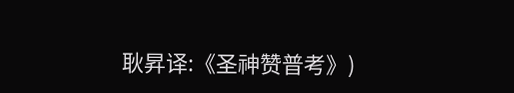耿昇译:《圣神赞普考》)